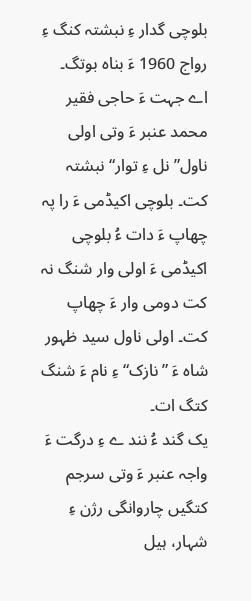بلوچی گدار ءِ نبشتہ کنگ ءِ رواج 1960 ءَ بناہ بوتگ۔ اے جہت ءَ حاجی فقیر محمد عنبر ءَ وتی اولی ناول”نل ءِ توار“ نبشتہ کت۔ بلوچی اکیڈمی ءَ را پہ چھاپ ءَ دات ءُ بلوچی اکیڈمی ءَ اولی وار شنگ نہ کت دومی وار ءَ چھاپ کت۔ اولی ناول سید ظہور شاہ ءَ ”نازک“ ءِ نام ءَ شنگ کتگ ات۔
یک گند ءُ نند ے ءِ درگت ءَ واجہ عنبر ءَ وتی سرجم کتگیں چاروانگی رژن ءِ شہار، ہیل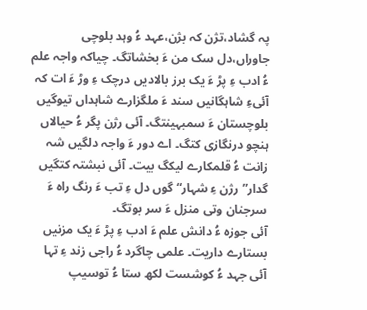پہ گشاد،تژن کہ بژن،عہد ءُ وہد بلوچی جاوراں،دل سک من ءَ بخشاتگ۔ چیاکہ واجہ علم ءُ ادب ءِ پڑ ءَ یک برز بالادیں درچک ءِ وڑ ءَ ات کہ آئیءِ شاہگانیں سند ءَ ملگزارے شاہداں تیوگیں بلوچستان ءَ سمبہینتگ۔ آئی رژن پگر ءُ حیالاں ہنچو درنگازی کتگ۔ اے دور ءَ واجہ دلگیں شہ زانت ءُ قلمکارے لیکگ بیت۔ آئی نبشتہ کتگیں گدار”رژن ءِ شہار“ گوں دل ءِ تب ءَ رنگ راہ ءَ سرجنان وتی منزل ءَ سر بوتگ۔
آئی جوزہ ءُ دانش علم ءَ ادب ءِ پڑ ءَ یک مزنیں بستارے داریت۔ علمی چاگرد ءُ راجی زند ءِ تہا آئی جہد ءُ کوشست لکھ ستا ءُ توسیپ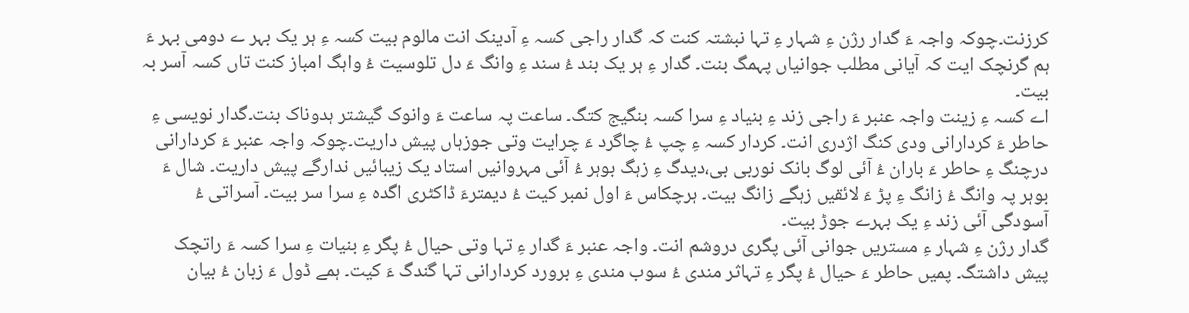کرزنت۔چوکہ واجہ ءَ گدار رژن ءِ شہار ءِ تہا نبشتہ کنت کہ گدار راجی کسہ ءِ آدینک انت مالوم بیت کسہ ءِ ہر یک بہر ے دومی بہر ءَ ہم گرنچک ایت کہ آیانی مطلب جوانیاں پہمگ بنت۔ گدار ءِ ہر یک بند ءُ سند ءِ وانگ ءَ دل تلوسیت ءُ واہگ امباز کنت تاں کسہ آسر بہ بیت۔
اے کسہ ءِ زینت واجہ عنبر ءَ راجی زند ءِ بنیاد ءِ سرا کسہ بنگیج کتگ۔ ساعت پہ ساعت ءَ وانوک گیشتر ہدوناک بنت۔گدار نویسی ءِ حاطر ءَ کردارانی ودی کنگ اژدری انت۔ کردار کسہ ءِ چپ ءُ چاگرد ءَ چرایت وتی جوزہاں پیش داریت۔چوکہ واجہ عنبر ءَ کردارانی درچنگ ءِ حاطر ءَ باران ءُ آئی لوگ بانک نوربی بی،دیدگ ءِ زہگ بوہر ءُ آئی مہروانیں استاد یک زیبائیں ندارگے پیش داریت۔ شال ءَ بوہر پہ وانگ ءُ زانگ ءِ پڑ ءَ لائقیں زہگے زانگ بیت۔ ہرچکاس ءَ اول نمبر کیت ءُ دیمترءَ ڈاکٹری اگدہ ءِ سرا سر بیت۔ آسراتی ءُ آسودگی آئی زند ءِ یک بہرے جوڑ بیت۔
گدار رژن ءِ شہار ءِ مستریں جوانی آئی پگری دروشم انت۔ واجہ عنبر ءَ گدار ءِ تہا وتی حیال ءُ پگر ءِ بنیات ءِ سرا کسہ ءَ راتچک پیش داشتگ۔ پمیں حاطر ءَ حیال ءُ پگر ءِ تہاثر مندی ءُ سوب مندی ءِ برورد کردارانی تہا گندگ ءَ کیت۔ ہمے ڈول ءَ زبان ءُ بیان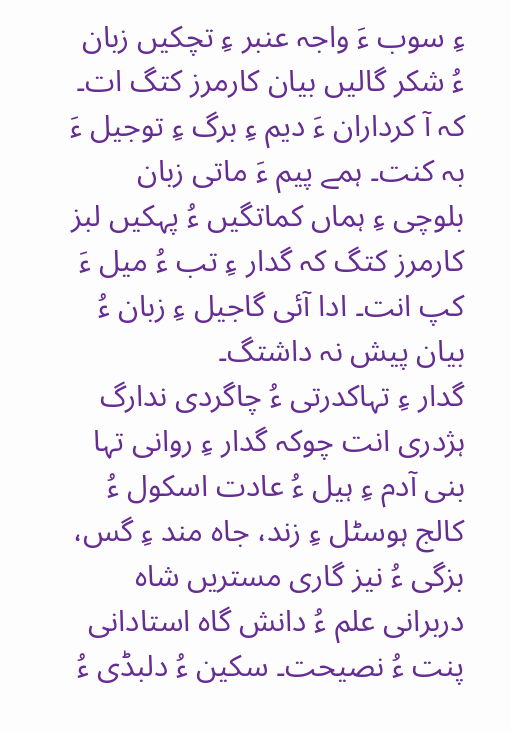ءِ سوب ءَ واجہ عنبر ءِ تچکیں زبان ءُ شکر گالیں بیان کارمرز کتگ ات۔ کہ آ کرداران ءَ دیم ءِ برگ ءِ توجیل ءَ بہ کنت۔ ہمے پیم ءَ ماتی زبان بلوچی ءِ ہماں کماتگیں ءُ پہکیں لبز کارمرز کتگ کہ گدار ءِ تب ءُ میل ءَ کپ انت۔ ادا آئی گاجیل ءِ زبان ءُ بیان پیش نہ داشتگ۔
گدار ءِ تہاکدرتی ءُ چاگردی ندارگ ہژدری انت چوکہ گدار ءِ روانی تہا بنی آدم ءِ ہیل ءُ عادت اسکول ءُ کالج ہوسٹل ءِ زند، جاہ مند ءِ گس، بزگی ءُ نیز گاری مستریں شاہ دربرانی علم ءُ دانش گاہ استادانی پنت ءُ نصیحت۔ سکین ءُ دلبڈی ءُ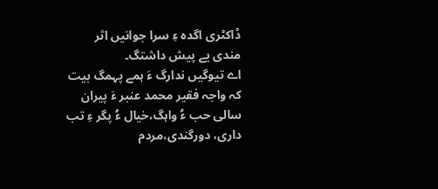ڈاکٹری اگدہ ءِ سرا جوانیں اثر مندی یے پیش داشتگ۔
اے تیوگیں ندارگ ءَ ہمے پہمگ بیت کہ واجہ فقیر محمد عنبر ءَ پیران سالی حب ءُ واہگ،خیال ءُ پگر ءِ تب داری، دورگندی،مردم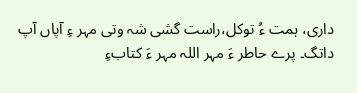داری، ہمت ءُ توکل،راست گشی شہ وتی مہر ءِ آپاں آپ داتگ۔ پرے حاطر ءَ مہر اللہ مہر ءَ کتابءِ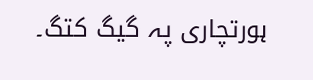ہورتچاری پہ گیگ کتگ۔